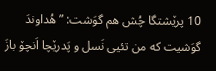10 پرێشتگا چُش هم گوَشت: ”هُداوندَ گوَشیت که من تئیی نَسل و پَدرێچا اَنچۆ بازَ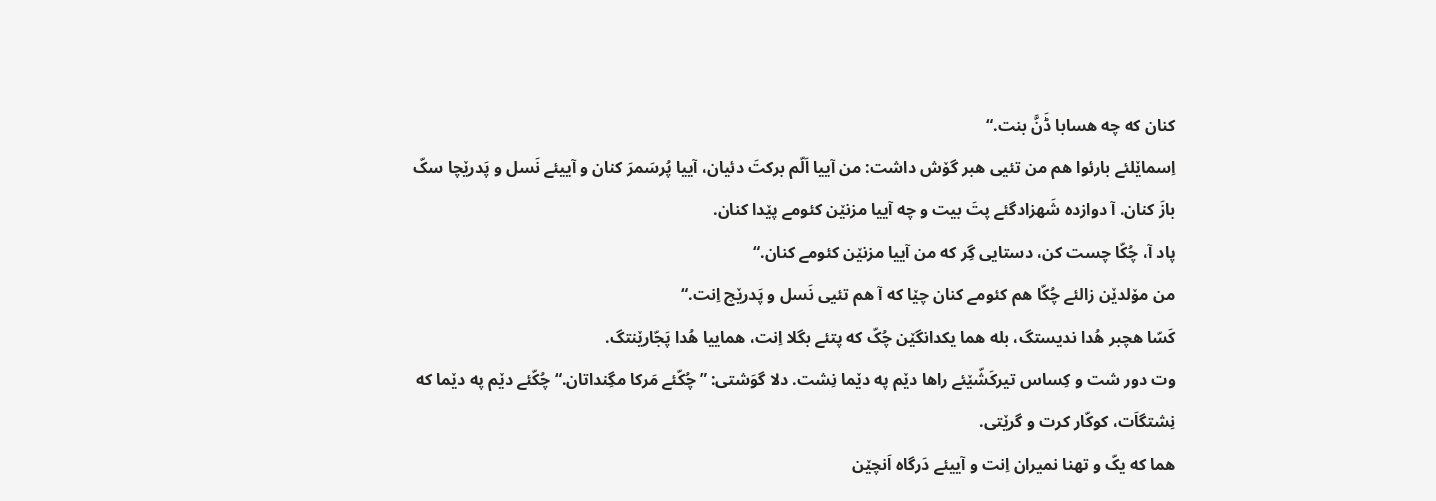کنان که چه هسابا ڈَنَّ بنت.“
اِسماێلئے بارئوا هم من تئیی هبر گۆش داشت: من آییا اَلّم برکتَ دئیان، آییا پُرسَمرَ کنان و آییئے نَسل و پَدرێچا سکّ بازَ کنان. آ دوازده شَهزادگئے پتَ بیت و چه آییا مزنێن کئومے پێدا کنان.
پاد آ، چُکّا چست کن، دستایی گِر که من آییا مزنێن کئومے کنان.“
من مۆلدێن زالئے چُکّا هم کئومے کنان چێا که آ هم تئیی نَسل و پَدرێچ اِنت.“
کَسّا هچبر هُدا ندیستگ، بله هما یکدانگێن چُکّ که پتئے بگلا اِنت، هماییا هُدا پَجّارێنتگ.
وت دور شت و کِساس تیرکَشّێئے راها دێم په دێما نِشت. دلا گوَشتی: ”چُکّئے مَرکا مگِنداتان.“ چُکّئے دێم په دێما که نِشتگاَت، کوکّار کرت و گرێتی.
هما که یکّ و تهنا نمیران اِنت و آییئے دَرگاه اَنچێن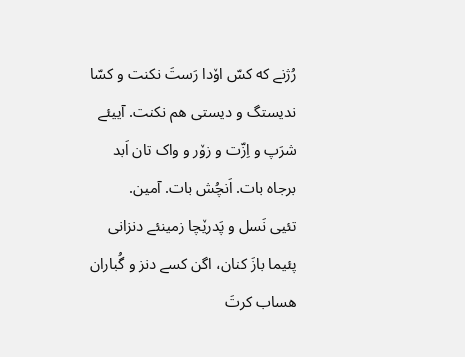رُژنے که کسّ اۆدا رَستَ نکنت و کسّا ندیستگ و دیستی هم نکنت. آییئے شرَپ و اِزّت و زۆر و واک تان اَبد برجاه بات. اَنچُش بات. آمین.
تئیی نَسل و پَدرێچا زمینئے دنزانی پئیما بازَ کنان، اگن کسے دنز و گُباران هساب کرتَ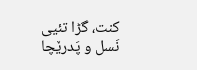کنت، گڑا تئیی نَسل و پَدرێچا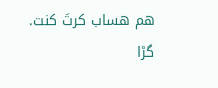هم هساب کرتَ کنت.
گڑا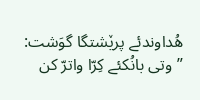هُداوندئے پرێشتگا گوَشت: ”وتی بانُکئے کِرّا واترّ کن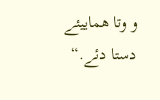و وتا هماییئے دستا دئے.“